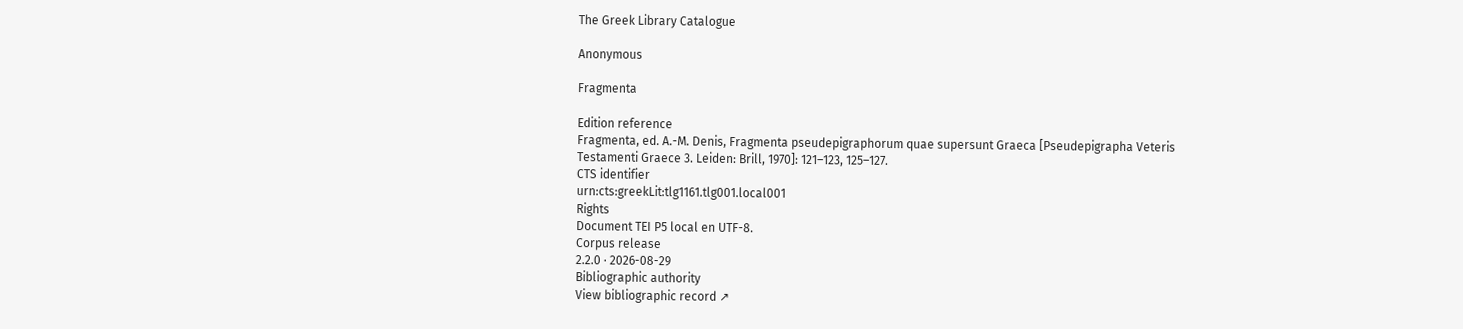The Greek Library Catalogue

Anonymous

Fragmenta

Edition reference
Fragmenta, ed. A.-M. Denis, Fragmenta pseudepigraphorum quae supersunt Graeca [Pseudepigrapha Veteris Testamenti Graece 3. Leiden: Brill, 1970]: 121–123, 125–127.
CTS identifier
urn:cts:greekLit:tlg1161.tlg001.local001
Rights
Document TEI P5 local en UTF-8.
Corpus release
2.2.0 · 2026-08-29
Bibliographic authority
View bibliographic record ↗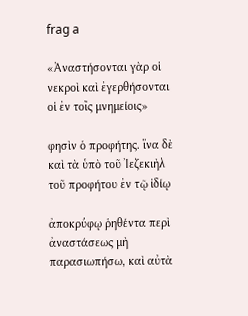frag a

«Ἀναστήσονται γὰρ οἱ νεκροὶ καὶ ἐγερθήσονται οἱ ἐν τοῖς μνημείοις»

φησὶν ὁ προφήτης. ἵνα δὲ καὶ τὰ ὑπὸ τοῦ Ἰεζεκιὴλ τοῦ προφήτου ἐν τῷ ἰδίῳ

ἀποκρύφῳ ῥηθέντα περὶ ἀναστάσεως μὴ παρασιωπήσω, καὶ αὐτὰ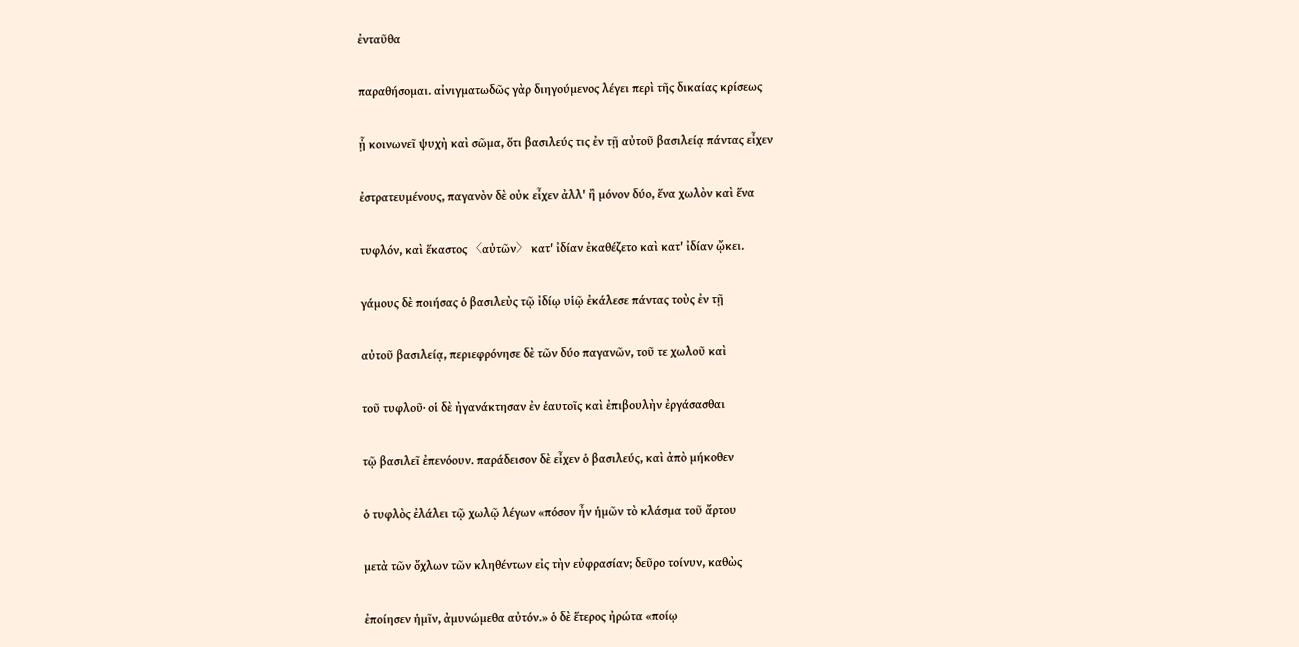ἐνταῦθα

παραθήσομαι. αἰνιγματωδῶς γὰρ διηγούμενος λέγει περὶ τῆς δικαίας κρίσεως

ᾗ κοινωνεῖ ψυχὴ καὶ σῶμα, ὅτι βασιλεύς τις ἐν τῇ αὐτοῦ βασιλείᾳ πάντας εἶχεν

ἐστρατευμένους, παγανὸν δὲ οὐκ εἶχεν ἀλλ' ἢ μόνον δύο, ἕνα χωλὸν καὶ ἕνα

τυφλόν, καὶ ἕκαστος 〈αὐτῶν〉 κατ' ἰδίαν ἐκαθέζετο καὶ κατ' ἰδίαν ᾤκει.

γάμους δὲ ποιήσας ὁ βασιλεὺς τῷ ἰδίῳ υἱῷ ἐκάλεσε πάντας τοὺς ἐν τῇ

αὐτοῦ βασιλείᾳ, περιεφρόνησε δὲ τῶν δύο παγανῶν, τοῦ τε χωλοῦ καὶ

τοῦ τυφλοῦ· οἱ δὲ ἠγανάκτησαν ἐν ἑαυτοῖς καὶ ἐπιβουλὴν ἐργάσασθαι

τῷ βασιλεῖ ἐπενόουν. παράδεισον δὲ εἶχεν ὁ βασιλεύς, καὶ ἀπὸ μήκοθεν

ὁ τυφλὸς ἐλάλει τῷ χωλῷ λέγων «πόσον ἦν ἡμῶν τὸ κλάσμα τοῦ ἄρτου

μετὰ τῶν ὄχλων τῶν κληθέντων εἰς τὴν εὐφρασίαν; δεῦρο τοίνυν, καθὼς

ἐποίησεν ἡμῖν, ἀμυνώμεθα αὐτόν.» ὁ δὲ ἕτερος ἠρώτα «ποίῳ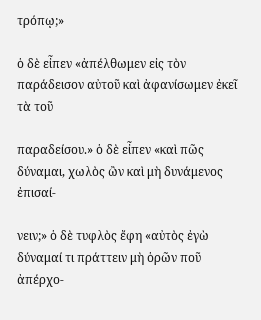τρόπῳ;»

ὁ δὲ εἶπεν «ἀπέλθωμεν εἰς τὸν παράδεισον αὐτοῦ καὶ ἀφανίσωμεν ἐκεῖ τὰ τοῦ

παραδείσου.» ὁ δὲ εἶπεν «καὶ πῶς δύναμαι, χωλὸς ὢν καὶ μὴ δυνάμενος ἐπισαί-

νειν;» ὁ δὲ τυφλὸς ἔφη «αὐτὸς ἐγὼ δύναμαί τι πράττειν μὴ ὁρῶν ποῦ ἀπέρχο-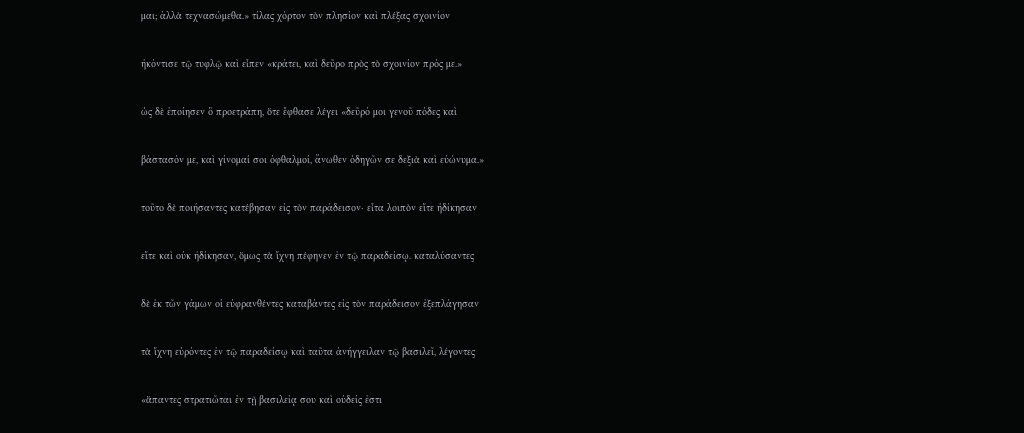μαι; ἀλλὰ τεχνασώμεθα.» τίλας χόρτον τὸν πλησίον καὶ πλέξας σχοινίον

ἠκόντισε τῷ τυφλῷ καὶ εἶπεν «κράτει, καὶ δεῦρο πρὸς τὸ σχοινίον πρός με.»

ὡς δὲ ἐποίησεν ὃ προετράπη, ὅτε ἔφθασε λέγει «δεῦρό μοι γενοῦ πόδες καὶ

βάστασόν με, καὶ γίνομαί σοι ὀφθαλμοί, ἄνωθεν ὁδηγῶν σε δεξιὰ καὶ εὐώνυμα.»

τοῦτο δὲ ποιήσαντες κατέβησαν εἰς τὸν παράδεισον· εἶτα λοιπὸν εἴτε ἠδίκησαν

εἴτε καὶ οὐκ ἠδίκησαν, ὅμως τὰ ἴχνη πέφηνεν ἐν τῷ παραδείσῳ. καταλύσαντες

δὲ ἐκ τῶν γάμων οἱ εὐφρανθέντες καταβάντες εἰς τὸν παράδεισον ἐξεπλάγησαν

τὰ ἴχνη εὑρόντες ἐν τῷ παραδείσῳ καὶ ταῦτα ἀνήγγειλαν τῷ βασιλεῖ, λέγοντες

«ἅπαντες στρατιῶται ἐν τῇ βασιλείᾳ σου καὶ οὐδείς ἐστι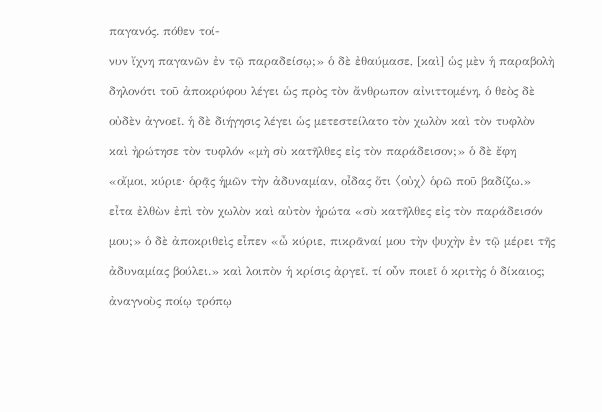παγανός. πόθεν τοί-

νυν ἴχνη παγανῶν ἐν τῷ παραδείσῳ;» ὁ δὲ ἐθαύμασε, [καὶ] ὡς μὲν ἡ παραβολὴ

δηλονότι τοῦ ἀποκρύφου λέγει ὡς πρὸς τὸν ἄνθρωπον αἰνιττομένη, ὁ θεὸς δὲ

οὐδὲν ἀγνοεῖ. ἡ δὲ διήγησις λέγει ὡς μετεστείλατο τὸν χωλὸν καὶ τὸν τυφλὸν

καὶ ἠρώτησε τὸν τυφλόν «μὴ σὺ κατῆλθες εἰς τὸν παράδεισον;» ὁ δὲ ἔφη

«οἴμοι, κύριε· ὁρᾷς ἡμῶν τὴν ἀδυναμίαν, οἶδας ὅτι 〈οὐχ〉 ὁρῶ ποῦ βαδίζω.»

εἶτα ἐλθὼν ἐπὶ τὸν χωλὸν καὶ αὐτὸν ἠρώτα «σὺ κατῆλθες εἰς τὸν παράδεισόν

μου;» ὁ δὲ ἀποκριθεὶς εἶπεν «ὦ κύριε, πικρᾶναί μου τὴν ψυχὴν ἐν τῷ μέρει τῆς

ἀδυναμίας βούλει.» καὶ λοιπὸν ἡ κρίσις ἀργεῖ. τί οὖν ποιεῖ ὁ κριτὴς ὁ δίκαιος;

ἀναγνοὺς ποίῳ τρόπῳ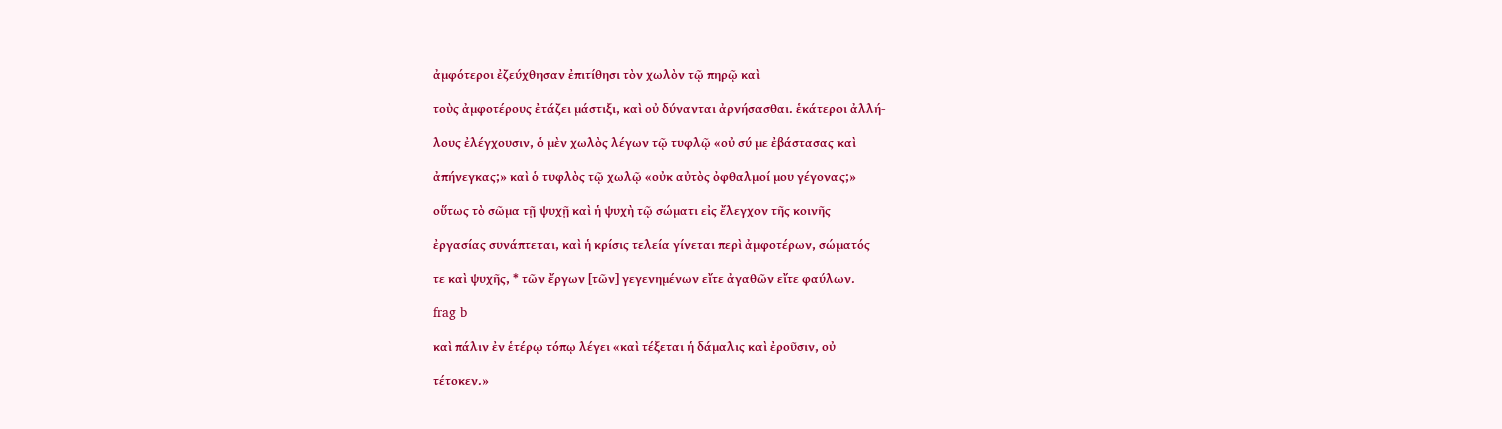ἀμφότεροι ἐζεύχθησαν ἐπιτίθησι τὸν χωλὸν τῷ πηρῷ καὶ

τοὺς ἀμφοτέρους ἐτάζει μάστιξι, καὶ οὐ δύνανται ἀρνήσασθαι. ἑκάτεροι ἀλλή-

λους ἐλέγχουσιν, ὁ μὲν χωλὸς λέγων τῷ τυφλῷ «οὐ σύ με ἐβάστασας καὶ

ἀπήνεγκας;» καὶ ὁ τυφλὸς τῷ χωλῷ «οὐκ αὐτὸς ὀφθαλμοί μου γέγονας;»

οὕτως τὸ σῶμα τῇ ψυχῇ καὶ ἡ ψυχὴ τῷ σώματι εἰς ἔλεγχον τῆς κοινῆς

ἐργασίας συνάπτεται, καὶ ἡ κρίσις τελεία γίνεται περὶ ἀμφοτέρων, σώματός

τε καὶ ψυχῆς, * τῶν ἔργων [τῶν] γεγενημένων εἴτε ἀγαθῶν εἴτε φαύλων.

frag b

καὶ πάλιν ἐν ἑτέρῳ τόπῳ λέγει «καὶ τέξεται ἡ δάμαλις καὶ ἐροῦσιν, οὐ

τέτοκεν.»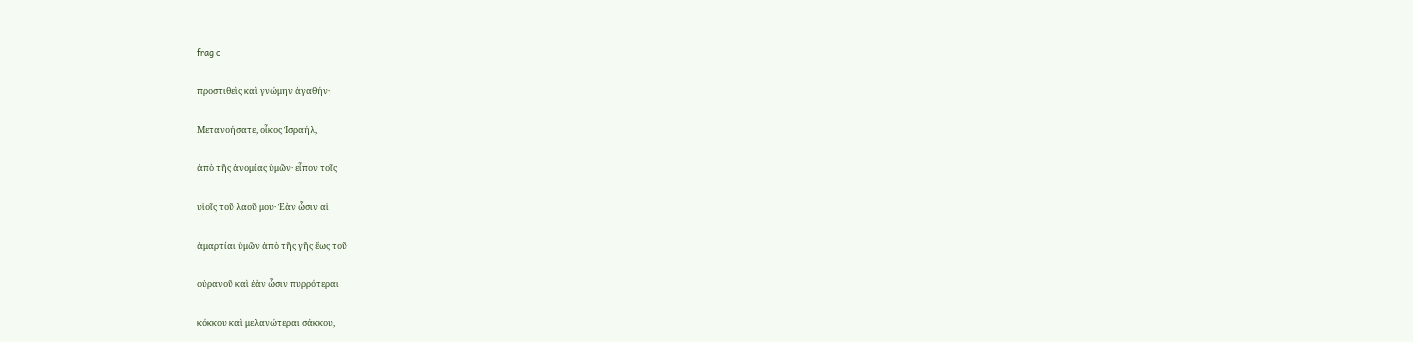frag c

προστιθεὶς καὶ γνώμην ἀγαθήν·

Μετανοήσατε, οἶκος Ἰσραήλ,

ἀπὸ τῆς ἀνομίας ὑμῶν· εἶπον τοῖς

υἱοῖς τοῦ λαοῦ μου· Ἐὰν ὦσιν αἱ

ἁμαρτίαι ὑμῶν ἀπὸ τῆς γῆς ἕως τοῦ

οὐρανοῦ καὶ ἐὰν ὦσιν πυρρότεραι

κόκκου καὶ μελανώτεραι σάκκου,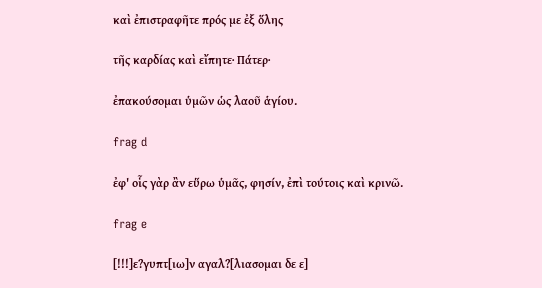καὶ ἐπιστραφῆτε πρός με ἐξ ὅλης

τῆς καρδίας καὶ εἴπητε· Πάτερ·

ἐπακούσομαι ὑμῶν ὡς λαοῦ ἁγίου.

frag d

ἐφ' οἷς γὰρ ἂν εὕρω ὑμᾶς, φησίν, ἐπὶ τούτοις καὶ κρινῶ.

frag e

[!!!]ε?γυπτ[ιω]ν αγαλ?[λιασομαι δε ε]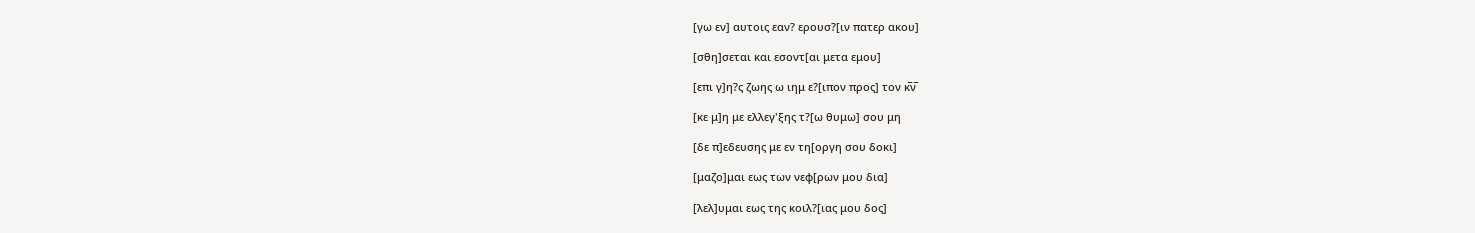[γω εν] αυτοις εαν? ερουσ?[ιν πατερ ακου]

[σθη]σεται και εσοντ[αι μετα εμου]

[επι γ]η?ς ζωης ω ιημ ε?[ιπον προς] τον κ̅ν̅

[κε μ]η με ελλεγ'ξης τ?[ω θυμω] σου μη

[δε π]εδευσης με εν τη[οργη σου δοκι]

[μαζο]μαι εως των νεφ[ρων μου δια]

[λελ]υμαι εως της κοιλ?[ιας μου δος]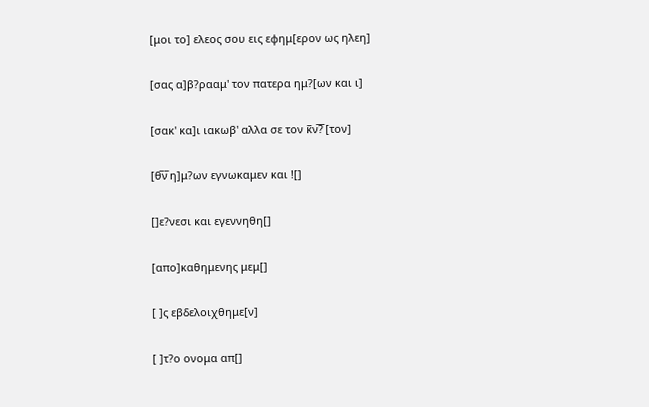[μοι το] ελεος σου εις εφημ[ερον ως ηλεη]

[σας α]β?ρααμ' τον πατερα ημ?[ων και ι]

[σακ' κα]ι ιακωβ' αλλα σε τον κ̅ν̅?̅ [τον]

[θ̅ν̅ η]μ?ων εγνωκαμεν και ![]

[]ε?νεσι και εγεννηθη[]

[απο]καθημενης μεμ[]

[ ]ς εβδελοιχθημε[ν]

[ ]τ?ο ονομα απ[]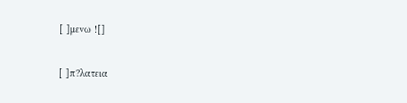[ ]μενω ![]

[ ]π?λατεια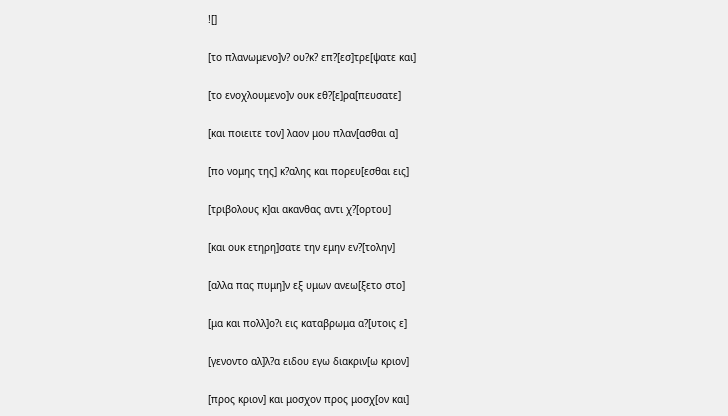![]

[το πλανωμενο]ν? ου?κ? επ?[εσ]τρε[ψατε και]

[το ενοχλουμενο]ν ουκ εθ?[ε]ρα[πευσατε]

[και ποιειτε τον] λαον μου πλαν[ασθαι α]

[πο νομης της] κ?αλης και πορευ[εσθαι εις]

[τριβολους κ]αι ακανθας αντι χ?[ορτου]

[και ουκ ετηρη]σατε την εμην εν?[τολην]

[αλλα πας πυμη]ν εξ υμων ανεω[ξετο στο]

[μα και πολλ]ο?ι εις καταβρωμα α?[υτοις ε]

[γενοντο αλ]λ?α ειδου εγω διακριν[ω κριον]

[προς κριον] και μοσχον προς μοσχ[ον και]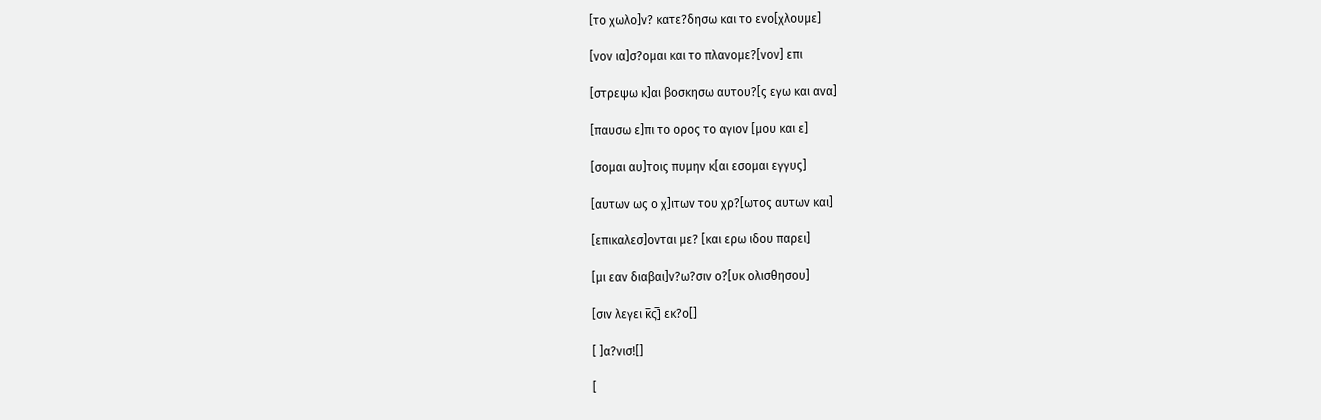[το χωλο]ν? κατε?δησω και το ενο[χλουμε]

[νον ια]σ?ομαι και το πλανομε?[νον] επι

[στρεψω κ]αι βοσκησω αυτου?[ς εγω και ανα]

[παυσω ε]πι το ορος το αγιον [μου και ε]

[σομαι αυ]τοις πυμην κ[αι εσομαι εγγυς]

[αυτων ως ο χ]ιτων του χρ?[ωτος αυτων και]

[επικαλεσ]ονται με? [και ερω ιδου παρει]

[μι εαν διαβαι]ν?ω?σιν ο?[υκ ολισθησου]

[σιν λεγει κ̅ς̅] εκ?ο[]

[ ]α?νισ![]

[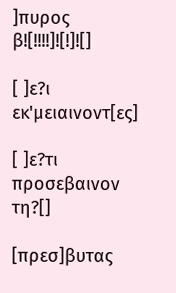]πυρος β![!!!!]![!]![]

[ ]ε?ι εκ'μειαινοντ[ες]

[ ]ε?τι προσεβαινον τη?[]

[πρεσ]βυτας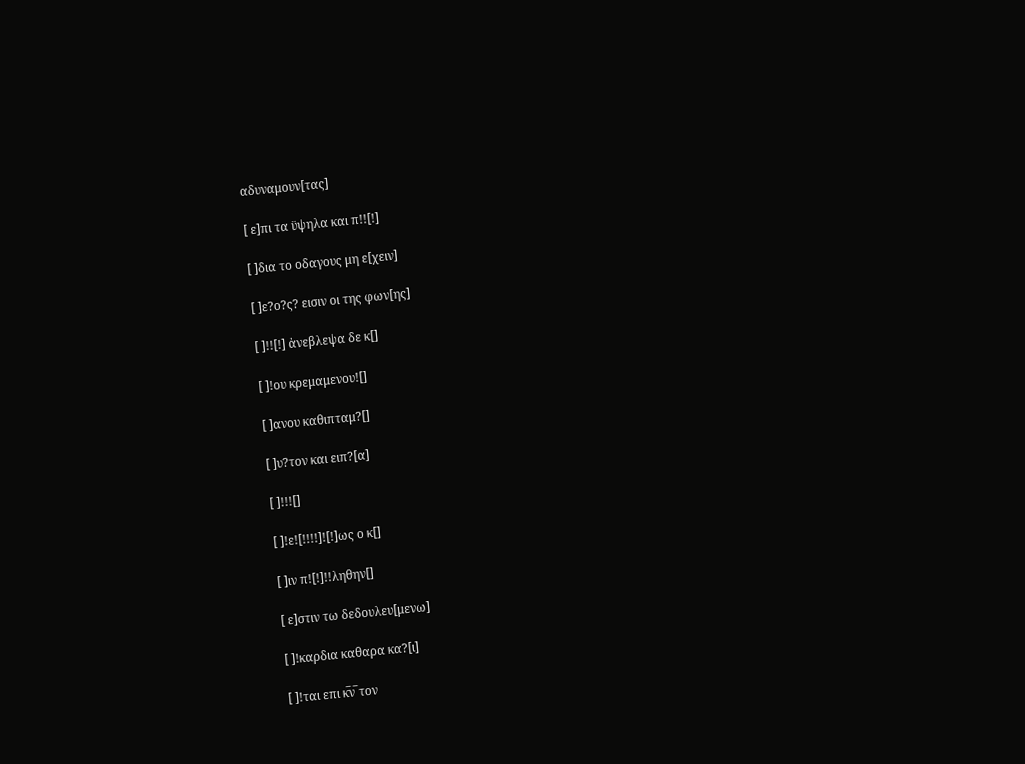αδυναμουν[τας]

[ ε]πι τα ϋψηλα και π!![!]

[ ]δια το οδαγους μη ε[χειν]

[ ]ε?ο?ς? εισιν οι της φων[ης]

[ ]!![!] ἀνεβλεψα δε κ[]

[ ]!ου κρεμαμενου![]

[ ]ανου καθιπταμ?[]

[ ]υ?τον και ειπ?[α]

[ ]!!![]

[ ]!ε![!!!!]![!]ως ο κ[]

[ ]ιν π![!]!!ληθην[]

[ ε]στιν τω δεδουλευ[μενω]

[ ]!καρδια καθαρα κα?[ι]

[ ]!ται επι κ̅ν̅ τον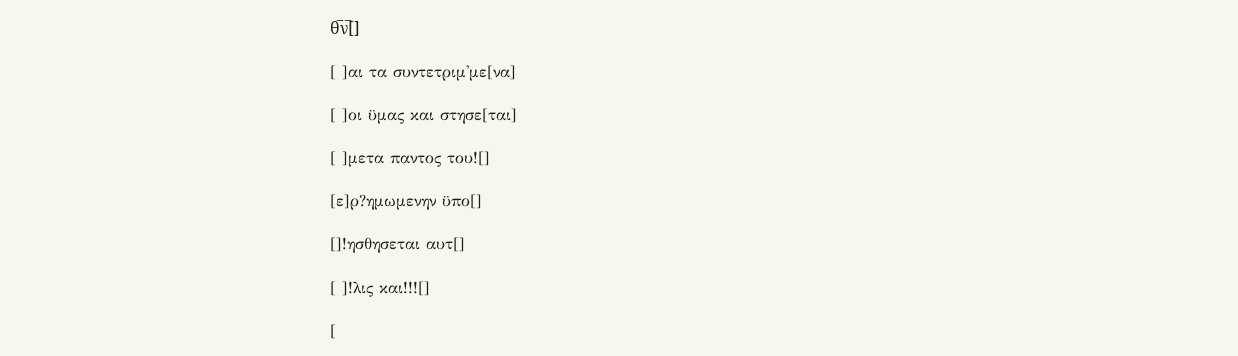θ̅ν̅[]

[ ]αι τα συντετριμ'με[να]

[ ]οι ϋμας και στησε[ται]

[ ]μετα παντος του![]

[ε]ρ?ημωμενην ϋπο[]

[]!ησθησεται αυτ[]

[ ]!λις και!!![]

[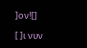]ον![]

[ ]ι νυν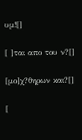υμ![]

[ ]ται απο του ν?[]

[μο]χ?θηρων και?[]

[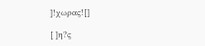]!χωρας![]

[ ]η?ς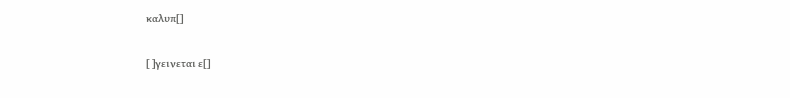καλυπ[]

[ ]γεινεται ε[]